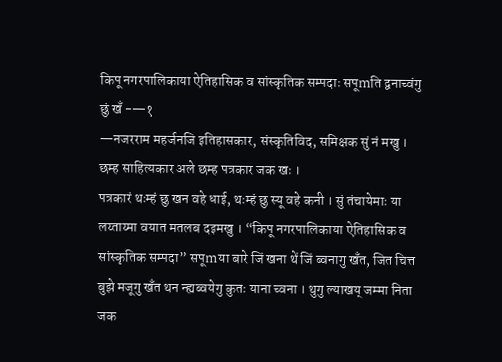किपू नगरपालिकाया ऐतिहासिक व सांस्कृतिक सम्पदाः सपूmति द्वनाच्वंगु छुं खँ -—१
—नजरराम महर्जनजि इतिहासकार, संस्कृतिविद, समिक्षक सुं नं मखु । छम्ह साहित्यकार अले छम्ह पत्रकार जक खः ।
पत्रकारं थःम्हं छु खन वहे धाई, थःम्हं छु स्यू वहे कनी । सुं तंचायेमाः या लय्ताय्मा वयात मतलब दइमखु । “किपू नगरपालिकाया ऐतिहासिक व सांस्कृतिक सम्पदा” सपूmया बारे जिं खना थें जिं ब्वनागु खँत, जित चित्त बुझे मजूगु खँत थन न्ह्यब्वयेगु कुतः याना च्वना । थुगु ल्याखय् जम्मा निता जक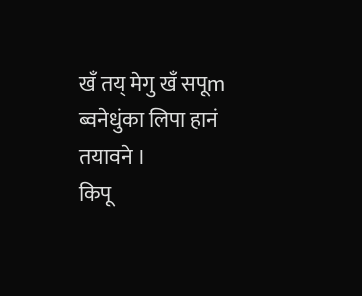खँ तय् मेगु खँ सपूm ब्वनेधुंका लिपा हानं तयावने ।
किपू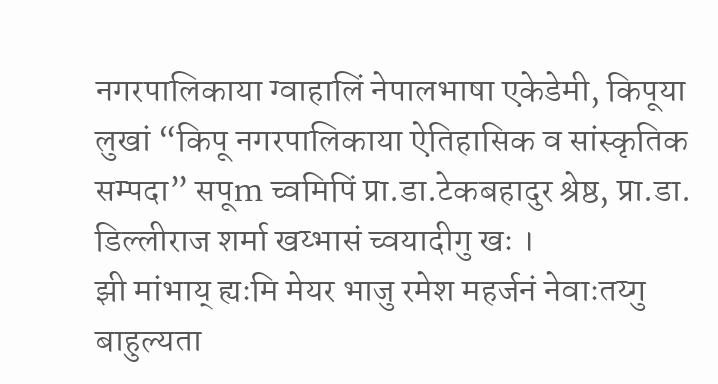नगरपालिकाया ग्वाहालिं नेपालभाषा एकेडेमी, किपूया लुखां “किपू नगरपालिकाया ऐतिहासिक व सांस्कृतिक सम्पदा” सपूm च्वमिपिं प्रा.डा.टेकबहादुर श्रेष्ठ, प्रा.डा. डिल्लीराज शर्मा खय्भासं च्वयादीगु खः ।
झी मांभाय् ह्यःमि मेयर भाजु रमेश महर्जनं नेवाःतय्गु बाहुल्यता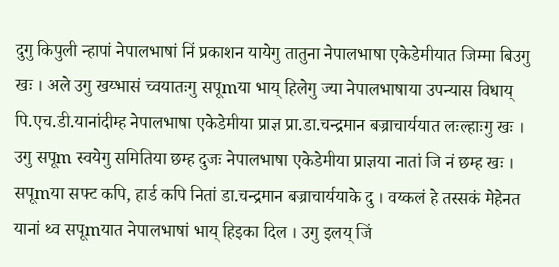दुगु किपुली न्हापां नेपालभाषां निं प्रकाशन यायेगु तातुना नेपालभाषा एकेडेमीयात जिम्मा बिउगु खः । अले उगु खय्भासं च्वयातःगु सपूmया भाय् हिलेगु ज्या नेपालभाषाया उपन्यास विधाय् पि.एच.डी.यानांदीम्ह नेपालभाषा एकेडेमीया प्राज्ञ प्रा.डा.चन्द्रमान बज्राचार्ययात लःल्हाःगु खः ।
उगु सपूm स्वयेगु समितिया छम्ह दुजः नेपालभाषा एकेडेमीया प्राज्ञया नातां जि नं छम्ह खः । सपूmया सफ्ट कपि, हार्ड कपि नितां डा.चन्द्रमान बज्राचार्ययाके दु । वय्कलं हे तस्सकं मेहेनत यानां थ्व सपूmयात नेपालभाषां भाय् हिइका दिल । उगु इलय् जिं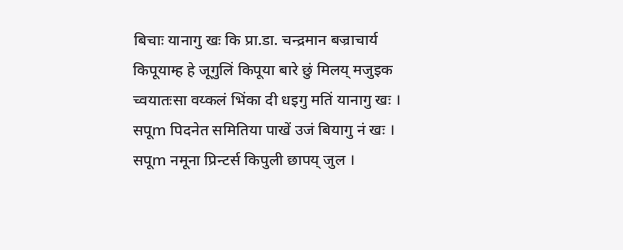बिचाः यानागु खः कि प्रा.डा. चन्द्रमान बज्राचार्य किपूयाम्ह हे जूगुलिं किपूया बारे छुं मिलय् मजुइक च्वयातःसा वय्कलं भिंका दी धइगु मतिं यानागु खः । सपूm पिदनेत समितिया पाखें उजं बियागु नं खः । सपूm नमूना प्रिन्टर्स किपुली छापय् जुल ।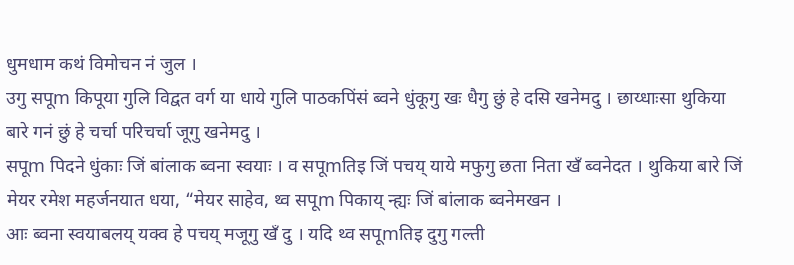धुमधाम कथं विमोचन नं जुल ।
उगु सपूm किपूया गुलि विद्वत वर्ग या धाये गुलि पाठकपिंसं ब्वने धुंकूगु खः धैगु छुं हे दसि खनेमदु । छाय्धाःसा थुकिया बारे गनं छुं हे चर्चा परिचर्चा जूगु खनेमदु ।
सपूm पिदने धुंकाः जिं बांलाक ब्वना स्वयाः । व सपूmतिइ जिं पचय् याये मफुगु छता निता खँ ब्वनेदत । थुकिया बारे जिं मेयर रमेश महर्जनयात धया, “मेयर साहेव, थ्व सपूm पिकाय् न्ह्यः जिं बांलाक ब्वनेमखन ।
आः ब्वना स्वयाबलय् यक्व हे पचय् मजूगु खँ दु । यदि थ्व सपूmतिइ दुगु गल्ती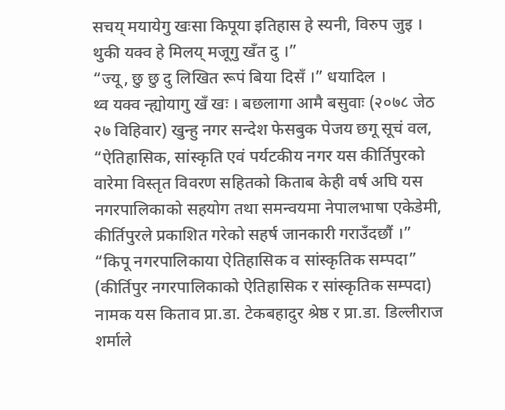सचय् मयायेगु खःसा किपूया इतिहास हे स्यनी, विरुप जुइ । थुकी यक्व हे मिलय् मजूगु खँत दु ।”
“ज्यू, छु छु दु लिखित रूपं बिया दिसँ ।” धयादिल ।
थ्व यक्व न्ह्योयागु खँ खः । बछलागा आमै बसुवाः (२०७८ जेठ २७ विहिवार) खुन्हु नगर सन्देश फेसबुक पेजय छगू सूचं वल, “ऐतिहासिक, सांस्कृति एवं पर्यटकीय नगर यस कीर्तिपुरको वारेमा विस्तृत विवरण सहितको किताब केही वर्ष अघि यस नगरपालिकाको सहयोग तथा समन्वयमा नेपालभाषा एकेडेमी, कीर्तिपुरले प्रकाशित गरेको सहर्ष जानकारी गराउँदछौं ।”
“किपू नगरपालिकाया ऐतिहासिक व सांस्कृतिक सम्पदा” (कीर्तिपुर नगरपालिकाको ऐतिहासिक र सांस्कृतिक सम्पदा) नामक यस किताव प्रा.डा. टेकबहादुर श्रेष्ठ र प्रा.डा. डिल्लीराज शर्माले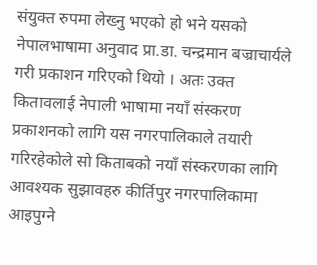संयुक्त रुपमा लेख्नु भएको हो भने यसको नेपालभाषामा अनुवाद प्रा.डा. चन्द्रमान बज्राचार्यले गरी प्रकाशन गरिएको थियो । अतः उक्त कितावलाई नेपाली भाषामा नयाँ संस्करण प्रकाशनको लागि यस नगरपालिकाले तयारी गरिरहेकोले सो किताबको नयाँ संस्करणका लागि आवश्यक सुझावहरु कीर्तिपुर नगरपालिकामा आइपुग्ने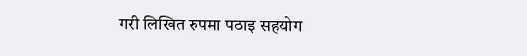गरी लिखित रुपमा पठाइ सहयोग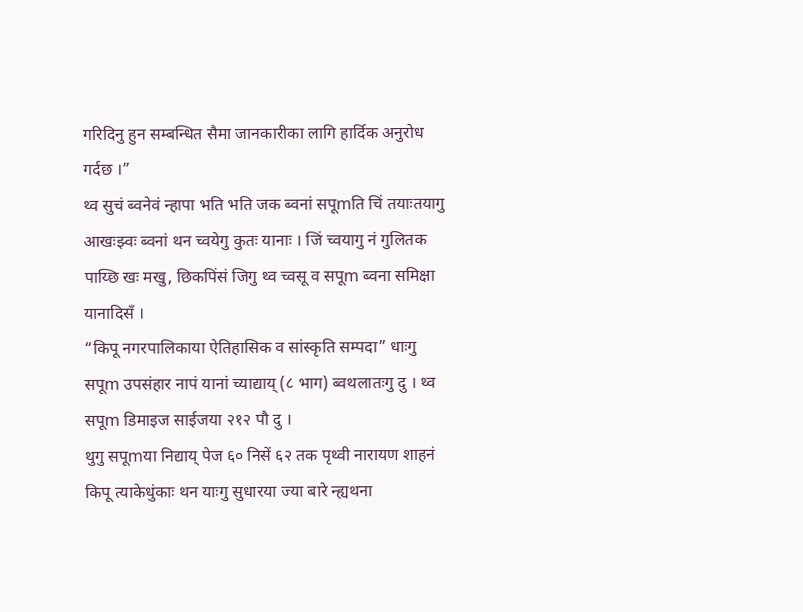गरिदिनु हुन सम्बन्धित सैमा जानकारीका लागि हार्दिक अनुरोध गर्दछ ।”
थ्व सुचं ब्वनेवं न्हापा भति भति जक ब्वनां सपूmति चिं तयाःतयागु आखःझ्वः ब्वनां थन च्वयेगु कुतः यानाः । जिं च्वयागु नं गुलितक पाय्छि खः मखु, छिकपिंसं जिगु थ्व च्वसू व सपूm ब्वना समिक्षा यानादिसँ ।
“किपू नगरपालिकाया ऐतिहासिक व सांस्कृति सम्पदा” धाःगु सपूm उपसंहार नापं यानां च्याद्याय् (८ भाग) ब्वथलातःगु दु । थ्व सपूm डिमाइज साईजया २१२ पौ दु ।
थुगु सपूmया निद्याय् पेज ६० निसें ६२ तक पृथ्वी नारायण शाहनं किपू त्याकेधुंकाः थन याःगु सुधारया ज्या बारे न्ह्यथना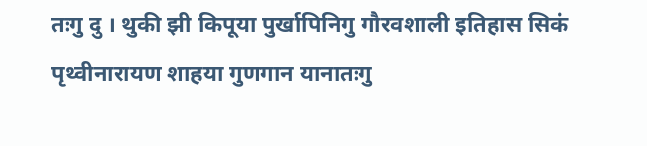तःगु दु । थुकी झी किपूया पुर्खापिनिगु गौरवशाली इतिहास सिकं पृथ्वीनारायण शाहया गुणगान यानातःगु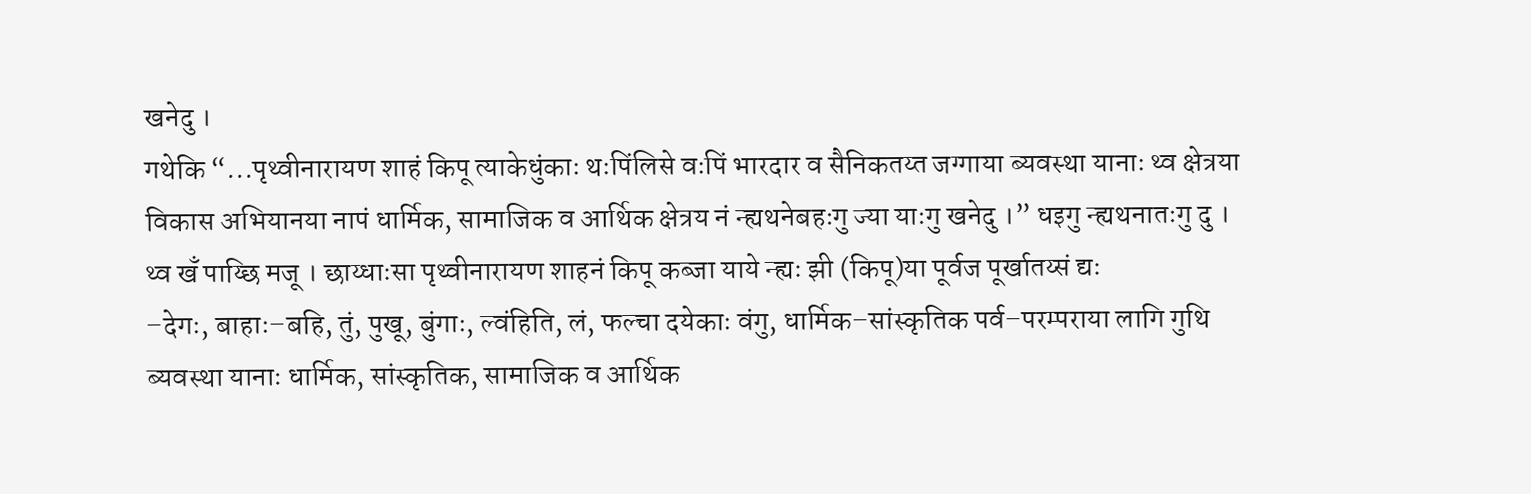खनेदु ।
गथेकि “...पृथ्वीनारायण शाहं किपू त्याकेधुंकाः थःपिंलिसे वःपिं भारदार व सैनिकतय्त जग्गाया ब्यवस्था यानाः थ्व क्षेत्रया विकास अभियानया नापं धार्मिक, सामाजिक व आर्थिक क्षेत्रय नं न्ह्यथनेबहःगु ज्या याःगु खनेदु ।” धइगु न्ह्यथनातःगु दु ।
थ्व खँ पाय्छि मजू । छाय्धाःसा पृथ्वीनारायण शाहनं किपू कब्जा याये न्ह्यः झी (किपू)या पूर्वज पूर्खातय्सं द्यः
–देगः, बाहाः–बहि, तुं, पुखू, बुंगाः, ल्वंहिति, लं, फल्चा दयेकाः वंगु, धार्मिक–सांस्कृतिक पर्व–परम्पराया लागि गुथि ब्यवस्था यानाः धार्मिक, सांस्कृतिक, सामाजिक व आर्थिक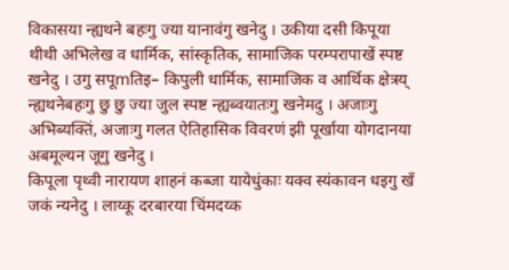विकासया न्ह्यथने बहःगु ज्या यानावंगु खनेदु । उकीया दसी किपूया थीथी अभिलेख व धार्मिक, सांस्कृतिक, सामाजिक परम्परापाखें स्पष्ट खनेदु । उगु सपूmतिइ– किपुली धार्मिक, सामाजिक व आर्थिक क्षेत्रय् न्ह्यथनेबहःगु छु छु ज्या जुल स्पष्ट न्ह्यब्वयातःगु खनेमदु । अजाःगु अभिब्यक्तिं, अजाःगु गलत ऐतिहासिक विवरणं झी पूर्खाया योगदानया अबमूल्यन जूगु खनेदु ।
किपूला पृथ्वी नारायण शाहनं कब्जा यायेधुंकाः यक्व स्यंकावन धइगु खँ जकं न्यनेदु । लाय्कू दरबारया चिंमदय्क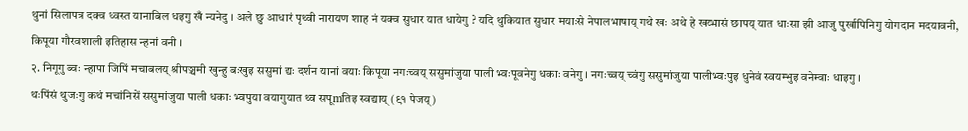थुनां सिलापत्र दक्व ध्वस्त यानाबिल धइगु खँ न्यनेदु । अले छु आधारं पृथ्वी नारायण शाह नं यक्व सुधार यात धायेगु ? यदि थुकियात सुधार मयाःसे नेपालभाषाय् गथे खः अथे हे खय्भासं छापय् यात धाःसा झी आजु पुर्खापिनिगु योगदान मदयावनी, किपूया गौरवशाली इतिहास न्हनां वनी ।
२. निगूगु ब्वः न्हापा जिपिं मचाबलय् श्रीपञ्चमी खुन्हु बःखुइ ससुमां द्यः दर्शन यानां वयाः किपूया नगःच्वय् ससुमांजुया पाली भ्वःपूवनेगु धकाः वनेगु । नगःच्वय् च्वंगु ससुमांजुया पालीभ्वःपुइ धुनेवं स्वयम्भुइ वनेम्वाः धाइगु ।
थःपिंसं थुजःगु कथं मचांनिसें ससुमांजुया पाली धकाः भ्वपुया वयागुयात थ्व सपूmतिइ स्वद्याय् (९१ पेजय्)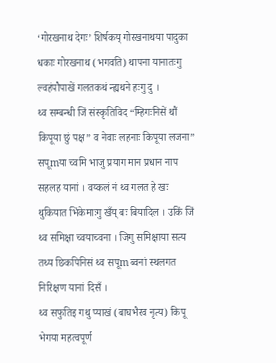‘गोरखनाथ देगः’ शिर्षकय् गोरखनाथया पादुका धकाः गोरखनाथ (भगवति) थापना यानातःगु ल्वहंपौपाखें गलतकथं न्ह्यथने हःगु दु ।
थ्व सम्बन्धी जिं संस्कृतिविद “म्हिगःनिसें थौं किपूया छुं पक्ष” व नेवाः लहनाः किपूया लजना” सपूmया च्वमि भाजु प्रयाग मान प्रधान नाप सहलह यानां । वय्कलं नं थ्व गलत हे खः थुकियात भिंकेमाःगु खँय् बः बियादिल । उकिं जिं थ्व समिक्षा च्वयाच्वना । जिगु समिक्षाया सत्य तथ्य छिकपिनिसं थ्व सपूm ब्वनां स्थलगत निरिक्षण यानां दिसँ ।
थ्व सफुतिइ गथु प्याखं (बाघभैरव नृत्य) किपू भेगया महत्वपूर्ण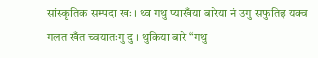सांस्कृतिक सम्पदा खः । थ्व गथु प्याखँया बारेया नं उगु सफुतिइ यक्व गलत खँत च्वयातःगु दु । थुकिया बारे “गथु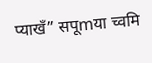प्याखँ” सपूmया च्वमि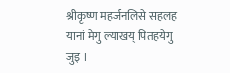श्रीकृष्ण महर्जनलिसे सहलह यानां मेगु ल्याखय् पितहयेगु जुइ ।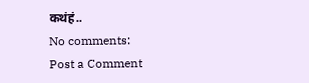कथंहं..
No comments:
Post a Comment